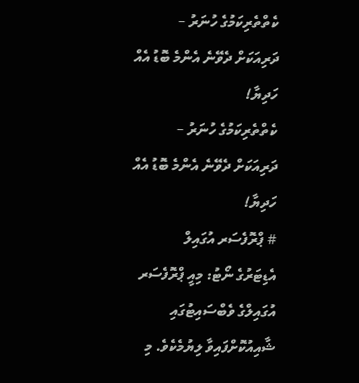ކެތްތެރިކަމުގެ ހުނަރު – ދަރިއަކަށް ދެވޭނެ އެންމެ ބޮޑު އެއް ހަދިޔާ!
ކެތްތެރިކަމުގެ ހުނަރު – ދަރިއަކަށް ދެވޭނެ އެންމެ ބޮޑު އެއް ހަދިޔާ!
# ޕްރޮފެސަރ އުގައިލް
އެޑިޓަރުގެ ނޯޓު: މިއީ ޕްރޮފެސަރ އުގައިލްގެ ވެބްސައިޓުގައި ޝާއިއުކޮށްފައިވާ ލިޔުމެކެވެ. މި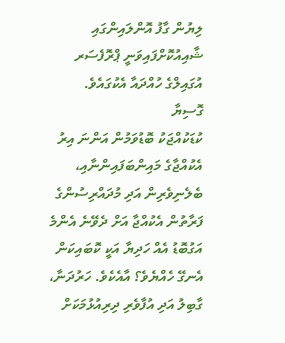ލިޔުން ގާފު އޮންލައިންގައި ޝާއިއުކޮށްފައިވަނީ ޕްރޮފެސަރ އުގައިލްގެ ހުއްދައާ އެކުގައެވެ.
ގޮސިޔާ
ކުޑަކުއްޖަކު ބޮޑުވަމުން އަންނަ އިރު އެކުއްޖާގެ މައިންބަފައިންނާއި، ބެލެނިވެރިން އަދި މުދައްރިސުންގެ ފަރާތުން އެކުއްޖާ އަށް ދެވޭނެ އެންމެ އަގުބޮޑު އެއް ހަދިޔާ އަކީ ކޮބައިކަން އެނގޭ ހެއްޔެވެ؟ އާއެކެވެ. ހަރުދަނާ، ގާބިލު އަދި އުފާވެރި ދިރިއުޅުމަކަށް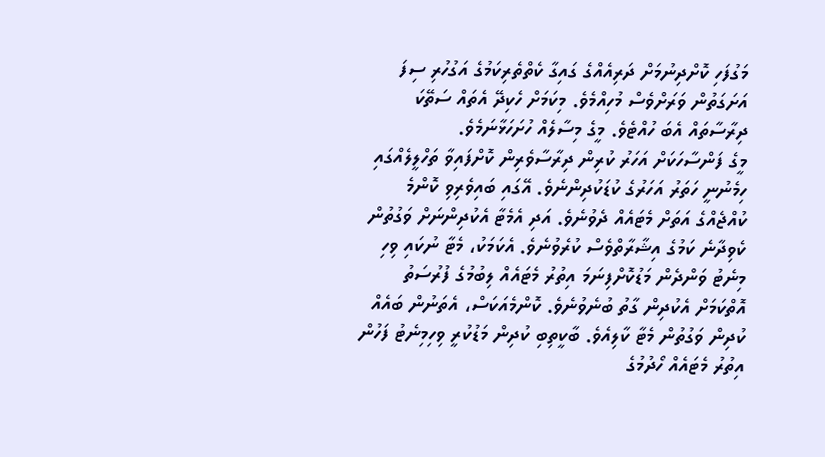މަގުފަހި ކޮށްދިނުމަށް ދަރިއެއްގެ ގައިގާ ކެތްތެރިކަމުގެ އަގުހުރި ސިފަ އަށަގަތުން ވަރަށްވެސް މުހިއްމެވެ. މިކަމަށް ހެކިދޭ އެތައް ސަތޭކަ ދިރާސާތައް އެބަ ހުއްޓެވެ. މީގެ މިސާލެއް ހުށަހަޅާނަމެވެ.
މީގެ ފަންސާހަކަށް އަހަރު ކުރިން ދިރާސާވެރިން ކޮށްފައިވާ ތަހްލީލެއްގައި ހިމެނުނީ ހަތަރު އަހަރުގެ ކުޑަކުދިންނެވެ. އޭގައި ބައިވެރިވި ކޮންމެ ކުއްޖެއްގެ އަތަށް މެޓައެއް ދެވުނެވެ. އަދި އެމެޓާ އެކުދިންނަށް ވަގުތުން ކެވިދާނެ ކަމުގެ އިޝާރާތްވެސް ކުރެވުނެވެ. އެކަމަކު، މެޓާ ނުކައި ވިހި މިނެޓު ވަންދެން މަޑުކޮށްފިނަމަ އިތުރު މެޓައެއް ލިބުމުގެ ފުރުސަތު އޮތްކަމަށް އެކުދިން ގާތު ބުނެވުނެވެ. ކޮންމެއަކަސް، އެތަނުން ބައެއް ކުދިން ވަގުތުން މެޓާ ކާލިއެވެ. ބާކީތިބި ކުދިން މަޑުކުރީ ވިހިމިނެޓު ފަހުން އިތުރު މެޓައެއް ހޯދުމުގެ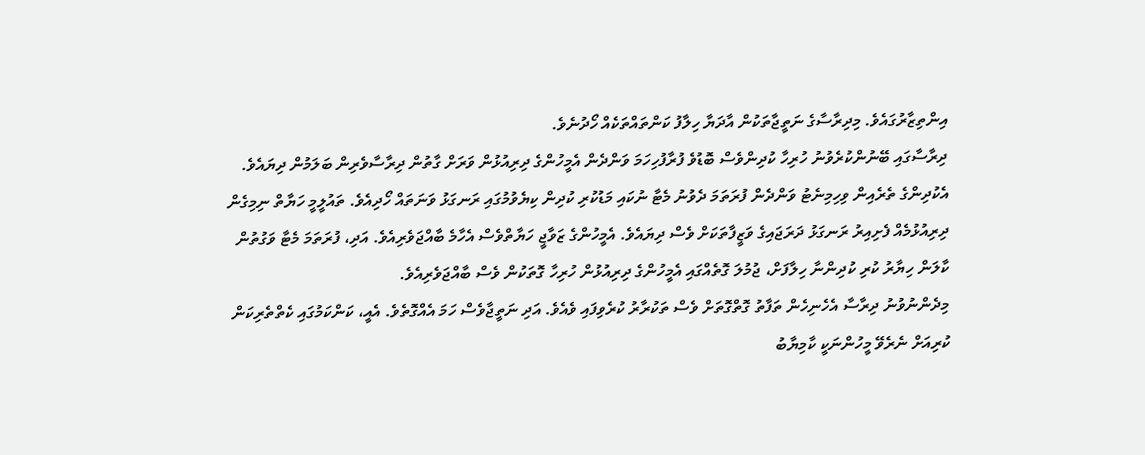އިންތިޒާރުގައެވެ. މިދިރާސާގެ ނަތީޖާތަކުން އާދަޔާ ހިލާފު ކަންތައްތަކެއް ހޯދުނެވެ.
ދިރާސާގައި ބޭނުންކުރެވުނު ހުރިހާ ކުދިންވެސް ބޮޑުވެ ފުރާފުހިހަމަ ވަންދެން އެމީހުންގެ ދިރިއުޅުން ވަރަށް ގާތުން ދިރާސާވެރިން ބަލަމުން ދިޔައެވެ. އެކުދިންގެ ތެރެއިން ވިހިމިނެޓު ވަންދެން ފުރަތަމަ ދެވުނު މެޓާ ނުކައި މަޑުކުރި ކުދިން ކިޔެވުމުގައި ރަނގަޅު ވަނަތައް ހޯދިއެވެ. ތައުލީމީ ހަޔާތް ނިމިގެން ދިރިއުޅުމެއް ފެށިއިރު ރަނގަޅު ދަރަޖައިގެ ވަޒީފާތަކަށް ވެސް ދިޔައެވެ. އެމީހުންގެ ޒަވާޖީ ހަޔާތްވެސް އެހާމެ ބާއްޖަވެރިއެވެ. އަދި، ފުރަތަމަ މެޓާ ވަގުތުން ކާލަން ހިޔާރު ކުރި ކުދިންނާ ހިލާފަށް، ޖުމުލަ ގޮތެއްގައި އެމީހުންގެ ދިރިއުޅުން ހުރިހާ ގޮތަކުން ވެސް ބާއްޖަވެރިއެވެ.
މިދެންނުވުނު ދިރާސާ އެހެނިހެން ތަފާތު ގޮތްގޮތަށް ވެސް ތަކުރާރު ކުރެވިފައި ވެއެވެ. އަދި ނަތީޖާވެސް ހަމަ އެއްގޮތެވެ. އެއީ، ކަންކަމުގައި ކެތްތެރިކަން ކުރިއަށް ނެރެވޭ މީހުންނަކީ ކާމިޔާބު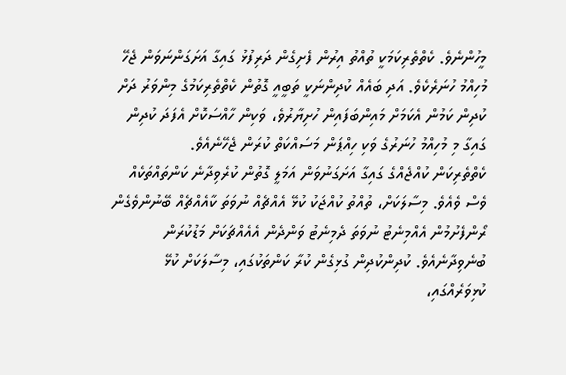މީހުންނެވެ. ކެތްތެރިކަމަކީ ތުއްތު އިރުން ފެށިގެން ދަރިފުޅު ގައިގާ އަށަގަންނަވަން ޖެހޭ މުހިއްމު ހުނަރެކެވެ. އަދި ބައެއް ކުދިންނަކީ ތަބީއީ ގޮތުން ކެތްތެރިކަމުގެ މިންވަރު ދަށް ކުދިން ކަމުން އެކަމަށް މައިންބަފައިން ހުށިޔާރުވެ، ވަކިން ހާއްސަކޮށް އެފަދަ ކުދިން ގައިގާ މި މުހިއްމު ހުނަރުގެ ވަކި ހިއްޕަން މަސައްކަތް ކުރަން ޖެހޭނެއެވެ.
ކެތްތެރިކަން ކުއްޖެއްގެ ގައިގާ އަށަގަނުވަން އަމަލީ ގޮތުން ކުރެވިދާނެ ކަންތައްތަކެއް ވެސް ވެއެވެ. މިސާލަކަށް، ތުއްތު ކުއްޖަކު ކުޅޭ އެއްޗެއް ނުވަތަ ކާއެއްޗެއް ބޭނުންވެގެން ރޯންފެށުމުން އެއްމިނެޓު ނުވަތަ ދެމިނެޓު ވަންދެން އެއެއްޗަކަށް މަޑުކުރަން ބުނެވިދާނެއެވެ. ކުދިންކުދިން ގުޅިގެން ކުރާ ކަންތަކުގައި، މިސާލަކަށް ކުޅޭ ކުޅިވަރެއްގައި،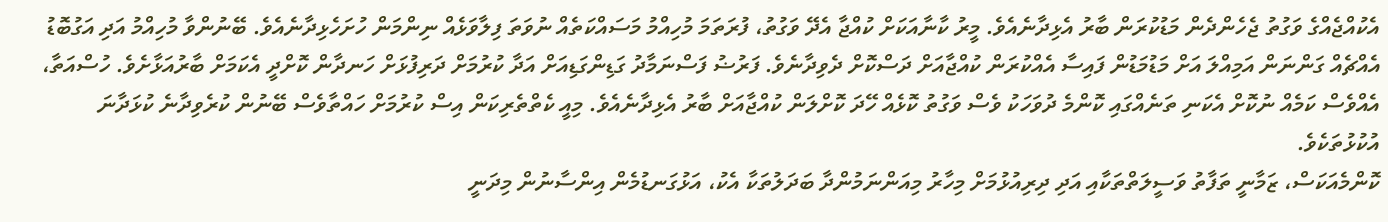އެކުއްޖެއްގެ ވަގުތު ޖެހެންދެން މަޑުކުރަން ބާރު އެޅިދާނެއެވެ. މީރު ކާނާއަކަށް ކުއްޖާ އެދޭ ވަގުތު، ފުރަތަމަ މުހިއްމު މަސައްކަތެއް ނުވަތަ ފިލާވަޅެއް ނިންމަން ހުށަހެޅިދާނެއެވެ. ބޭނުންވާ މުހިއްމު އަދި އަގުބޮޑު އެއްޗެއް ގަންނަން އަމިއްލަ އަށް މަޑުމަޑުން ފައިސާ އެއްކުރަން ކުއްޖާއަށް ދަސްކޮށް ދެވިދާނެވެ. ފަރުޟު ފަސްނަމާދު ގަޑިންގަޑިއަށް އަދާ ކުރުމަށް ދަރިފުޅަށް ހަނދާން ކޮށްދީ އެކަމަށް ބާރުއަޅާށެވެ. ހުސްއަތާ، އެއްވެސް ކަމެއް ނުކޮށް އެކަނި ތަނެއްގައި ކޮންމެ ދުވަހަކު ވެސް ވަގުތު ކޮޅެއް ހޭދަ ކޮށްލަން ކުއްޖާއަށް ބާރު އެޅިދާނެއެވެ. މިއީ ކެތްތެރިކަން އިސް ކުރުމަށް ހައްތާވެސް ބޭނުން ކުރެވިދާނެ ކުޅަދާނަ އުކުޅުތަކެވެ.
ކޮންމެއަކަސް، ޒަމާނީ ތަފާތު ވަސީލަތްތަކާއި އަދި ދިރިއުޅުމަށް މިހާރު މިއަންނަމުންދާ ބަދަލުތަކާ އެކު، އަޅުގަނޑުމެން އިންސާނުން މިދަނީ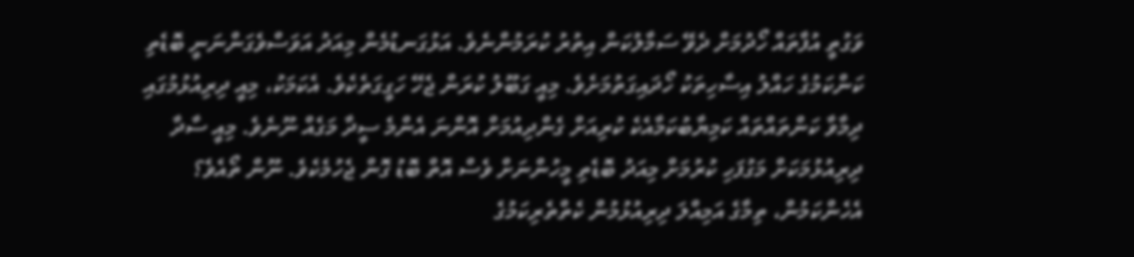ވަގުތީ އުފާތައް ހޯދުމަށް ދެވޭ ސަމާލުކަން އިތުރު ކުރަމުންނެވެ. އަޅުގަނޑުމެން މިއަދު އަވަސްވެގަންނަނީ ބޮޑެތި ކަންކަމުގެ ހައްލު އިސާހިތަކު ހޯދައިގަތުމަށެވެ. މިއީ ގަބޫލު ކުރަން ޖެހޭ ހަގީގަތެކެވެ. އެކަމަކު، މިއީ ދިރިއުޅުމުގައި ދިމާވާ ކަންތައްތައް ކަމިޔާބުކަމާއެކެ ކުރިއަށް ގެންދިއުމަށް އޮންނަ އެންމެ ސީދާ މަގެއް ނޫނެވެ. މިއީ ސާދާ ދިރިއުޅުމަކަށް މަގުފަހި ކުރުމަށް މިއަދު ބޮޑެތި މީހުންނަށް ވެސް އޮތް ބޮޑު ގޮން ޖެހުމެކެވެ. ނޫން ތޯއެވެ؟ އެހެންކަމުން، ތިމާގެ އަމިއްލަ ދިރިއުޅުމުން ކެތްތެރިކަމުގެ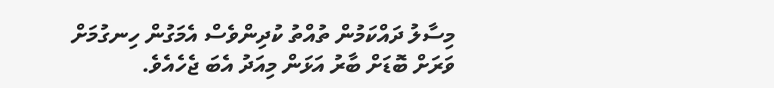މިސާލު ދައްކަމުން ތުއްތު ކުދިންވެސް އެމަގުން ހިނގުމަށް ވަރަށް ބޮޑަށް ބާރު އަޅަން މިއަދު އެބަ ޖެހެއެވެ.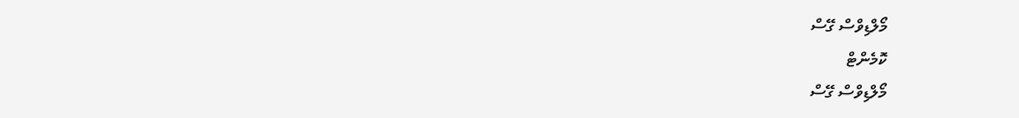މޯލްޑިވްސް ގޭސް
ކޮމެންޓް
މޯލްޑިވްސް ގޭސް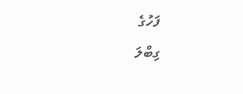ފަހުގެ
ގިބްލަ